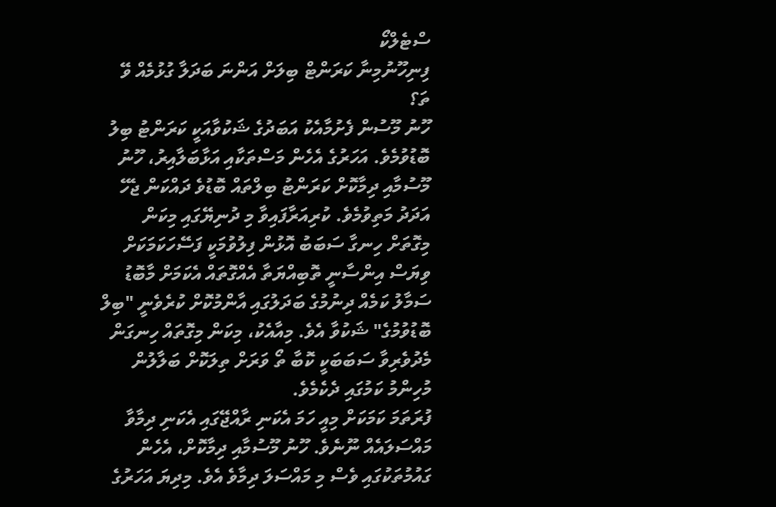ސްޓެލްކޯ
ފިނިހޫނުމިނާ ކަރަންޓް ބިލަށް އަންނަ ބަދަލާ ގުޅުމެއް ވޭ ތަ؟
ހޫނު މޫސުން ފެށުމާއެކު އަބަދުގެ ޝަކުވާއަކީ ކަރަންޓު ބިލު ބޮޑުވުމެވެ. އަހަރުގެ އެހެން މަސްތަކާއި އަޅާބަލާއިރު، ހޫނު މޫސުމާއި ދިމާކޮށް ކަރަންޓު ބިލްތައް ބޮޑުވެ ދައްކަން ޖެހޭ އަދަދު މަތިވުމެވެ. ކުރިއަރާފައިވާ މި ދުނިޔޭގައި މިކަން މިގޮތަށް ހިނގާ ސަބަބު އޮޅުން ފިލުވުމަކީ ފަސޭހަކަމަކަށް ވިޔަސް އިންސާނީ ތޮބިއްޔަތާ އެއްގޮތައް އެކަމަށް މާބޮޑު ސަމާލު ކަމެއް ދިނުމުގެ ބަދަލުގައި އާންމުކޮށް ކުރެވެނީ "ބިލް ބޮޑުވުމުގެ" ޝަކުވާ އެވެ. މިއާއެކު، މިކަން މިގޮތައް ހިނގަން މެދުވެރިވާ ސަބަބަކީ ކޮބާ ތޯ ވަރަށް ތިލަކޮށް ބަލާލުން މުހިންމު ކަމުގައި ދެކެމެވެ.
ފުރަތަމަ ކަމަކަށް މިއީ ހަމަ އެކަނި ރާއްޖޭގައި އެކަނި ދިމާވާ މައްސަލައެއް ނޫނެވެ. ހޫނު މޫސުމާއި ދިމާކޮށް، އެހެން ގައުމުތަކުގައި ވެސް މި މައްސަލަ ދިމާވެ އެވެ. މިދިޔަ އަހަރުގެ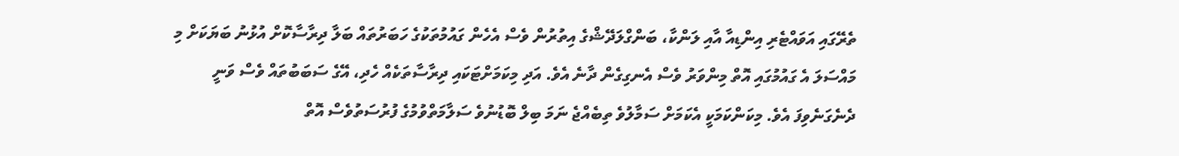ތެރޭގައި އަވައްޓެރި އިންޑިއާ އާއި ލަންކާ، ބަންގްލަދޭޝްގެ އިތުރުން ވެސް އެހެން ގައުމުތަކުގެ ހަބަރުތައް ބަލާ ދިރާސާކޮށް އުޅުނު ބަޔަކަށް މި މައްސަލަ އެ ގައުމުގައި އޮތް މިންވަރު ވެސް އެނގިގެން ދާނެ އެވެ. އަދި މިކަމަށްޓަކައި ދިރާސާތަކެއް ހެދި، އޭގެ ސަބަބުތައް ވެސް ވަނީ ދެނެގަނެވިފަ އެވެ. މިކަންކަމަކީ އެކަމަށް ސަމާލުވެ ތިބެއްޖެ ނަމަ ބިލް ބޮޑުނުވެ ސަލާމަތްވުމުގެ ފުރުސަތުވެސް އޮތް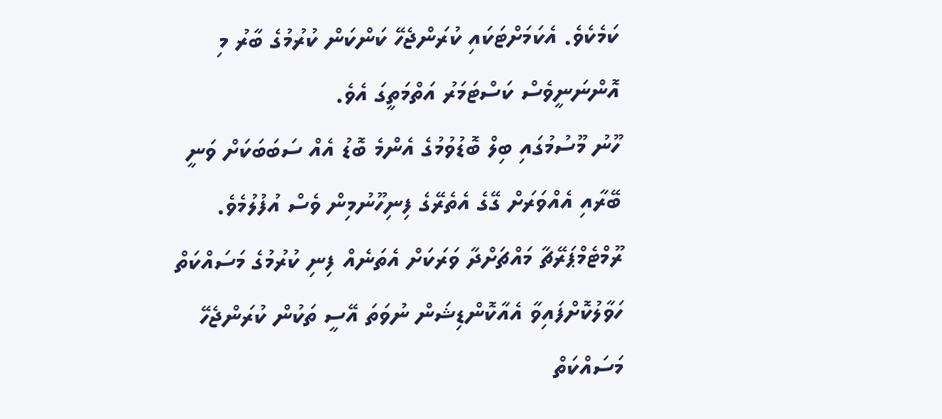ކަމެކެވެ. އެކަމަށްޓަކައި ކުރަންޖެހޭ ކަންކަން ކުރުމުގެ ބާރު މި އޮންނަނީވެސް ކަސްޓަމަރު އަތްމަތީގަ އެވެ.
ހޫނު މޫސުމުގައި ބިލް ބޮޑުވުމުގެ އެންމެ ބޮޑު އެއް ސަބަބަކަށް ވަނީ ބޭރާއި އެއްވަރަށް ގޭގެ އެތެރޭގެ ފިނިހޫނުމިން ވެސް އުފުލުމެވެ. ރޫމްޓެމްޕަރޭޗާ މައްޗަށްދާ ވަރަކަށް އެތަނެއް ފިނި ކުރުމުގެ މަސައްކަތް ހަވާލުކޮށްފައިވާ އެއާކޮންޑިޝަން ނުވަތަ އޭސީ ތަކުން ކުރަންޖެހޭ މަސައްކަތް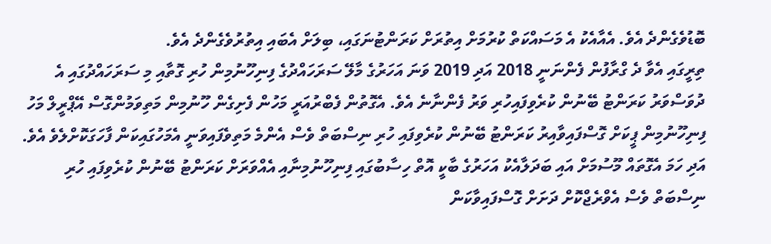ބޮޑުވެގެންދެ އެވެ. އެއާއެކު އެ މަސައްކަތް ކުރުމަށް އިތުރަށް ކަރަންޓުނަގައި، ބިލަށް އެބައި އިތުރުވެގެންދެ އެވެ.
ތިރީގައި އެވާ ދެ ގްރާފުން ފެންނަނީ 2018 އަދި 2019 ވަނަ އަހަރުގެ މާލޭ ސަރަހައްދުގެ ފިނިހޫނުމިން ހުރި ގޮތާއި މި ސަރަހައްދުގައި އެ ދުވަސްވަރު ކަރަންޓު ބޭނުން ކުރެވިފައިހުރި ވަރު ފެންނާނެ އެވެ. އެގޮތުން ފެބްރުއަރީ މަހުން ފެށިގެން ހޫނުމިން މަތިވަމުންގޮސް އޭޕްރީލް މަހު ފިނިހޫނުމިން ޕީކަށް ގޮސްފައިވާއިރު ކަރަންޓު ބޭނުން ކުރެވިފައި ހުރި ނިސްބަތް ވެސް އެންމެ މަތިވެފައިވަނީ އެމަހުގައިކަން ފާހަގަކޮށްލެވެ އެވެ. އަދި ހަމަ އެގޮތައް މޫސުމަށް އައި ބަދަލާއެކު އަހަރުގެ ބާކީ އޮތް ހިސާބުގައި ފިނިހޫނުމިނާއި އެއްވަރަށް ކަރަންޓު ބޭނުން ކުރެވިފައި ހުރި ނިސްބަތް ވެސް އެވްރެޖްކޮށް ދަށަށް ގޮސްފައިވާކަން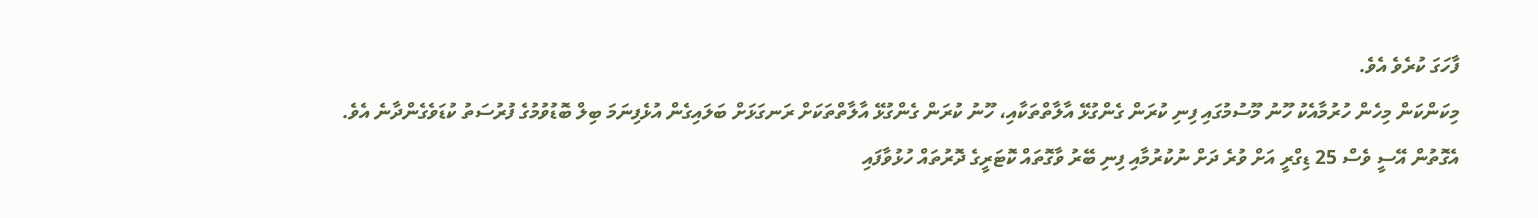ފާހަގަ ކުރެވެ އެވެ.
މިކަންކަން މިހެން ހުރުމާއެކު ހޫނު މޫސުމުގައި ފިނި ކުރަން ގެންގުޅޭ އާލާތްތަކާއި، ހޫނު ކުރަން ގެންގުޅޭ އާލާތްތަކަށް ރަނގަޅަށް ބަލައިގެން އުޅެފިނަމަ ބިލް ބޮޑުވުމުގެ ފުރުސަތު ކުޑަވެގެންދާނެ އެވެ. އެގޮތުން އޭސީ ވެސް 25 ޑިގްރީ އަށް ވުރެ ދަށް ނުކުރުމާއި ފިނި ބޭރު ވާގޮތައް ކޮޓަރީގެ ދޮރުތައް ހުޅުވާފައި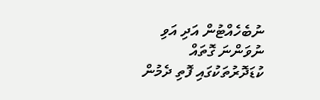ނުބެހެއްޓުން އަދި އަވި ނުވަންނަ ގޮތައް ކުޑަދޮރުތަކުގައި ފޮތި ދެމުން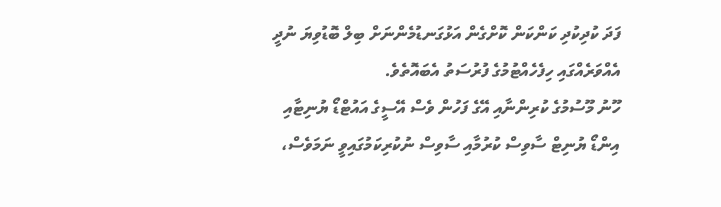ފަދަ ކުދިކުދި ކަންކަން ކޮށްގެން އަޅުގަނޑުމެންނަށް ބިލް ބޮޑުވިޔަ ނުދީ އެއްވަރެއްގައި ހިފެހެއްޓުމުގެ ފުރުސަތު އެބައޮތެވެ.
ހޫނު މޫސުމުގެ ކުރިންނާއި އޭގެ ފަހުން ވެސް އޭސީގެ އައުޓްޑޯ ޔުނިޓާއި އިންޑޯ ޔުނިޓް ސާވިސް ކުރުމާއި ސާވިސް ނުކުރިކަމުގައިވީ ނަމަވެސް،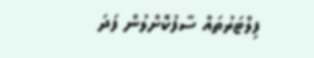ފިލްޓަރުތައް ސާފުކޮށްލުން ފަދަ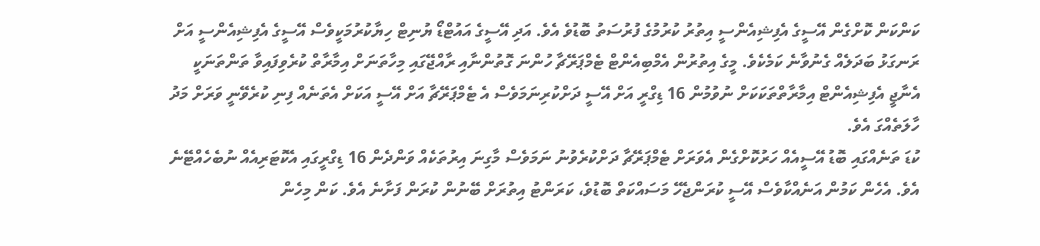ކަންކަން ކޮށްގެން އޭސީގެ އެފިޝިއެންސީ އިތުރު ކުރުމުގެ ފުރުސަތު ބޮޑުވެ އެވެ. އަދި އޭސީގެ އައުޓްޑޯ ޔުނިޓް ހިޔާކުރުމަކީވެސް އޭސީގެ އެފިޝިއެންސީ އަށް ރަނގަޅު ބަދަލެއް ގެނުވާނެ ކަމެކެވެ. މީގެ އިތުރުން އެމްބިއެންޓް ޓެމްޕަރޭޗާ ހުންނަ ގޮތުންނާއި ރާއްޖޭގައި މިހާތަނަށް އިމާރާތް ކުރެވިފައިވާ ތަންތަނަކީ އެނާޖީ އެފިޝިއެންޓް އިމާރާތްތަކަކަށް ނުވުމުން 16 ޑިގްރީ އަށް އޭސީ ދަށްކުރިނަމަވެސް އެ ޓެމްޕަރޭޗާ އަށް އޭސީ އަކަށް އެތަނެއް ފިނި ކުރެވޭނީ ވަރަށް މަދު ހާލަތެއްގަ އެވެ.
ކުޑަ ތަނެއްގައި ބޮޑު އޭސީއެއް ހަރުކޮށްގެން އެވަރަށް ޓެމްޕަރޭޗާ ދަށްކުރެވުނު ނަމަވެސް މާގިނަ އިރުތަކެއް ވަންދެން 16 ޑިގްރީގައި އެކޮޓަރިއެއް ނުބެހެއްޓޭނެ އެވެ. އެހެން ކަމުން އަނެއްކާވެސް އޭސީ ކުރަންޖެހޭ މަސައްކަތް ބޮޑުވެ، ކަރަންޓު އިތުރަށް ބޭނުން ކުރަން ފަށާނެ އެވެ. ކަން މިހެން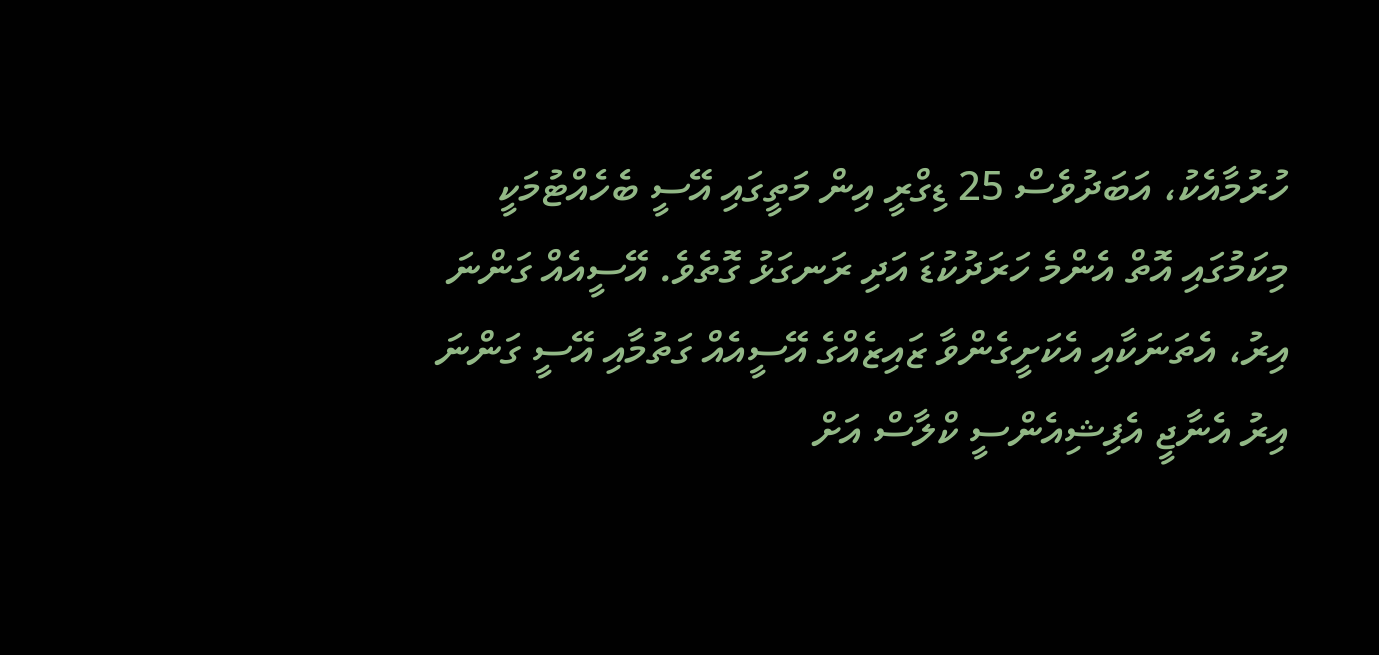ހުރުމާއެކު، އަބަދުވެސް 25 ޑިގްރީ އިން މަތީގައި އޭސީ ބެހެއްޓުމަކީ މިކަމުގައި އޮތް އެންމެ ހަރަދުކުޑަ އަދި ރަނގަޅު ގޮތެވެ. އޭސީއެއް ގަންނަ އިރު، އެތަނަކާއި އެކަށީގެންވާ ޒައިޒެއްގެ އޭސީއެއް ގަތުމާއި އޭސީ ގަންނަ އިރު އެނާޖީ އެފިޝިއެންސީ ކްލާސް އަށް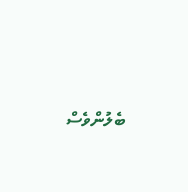ބެލުންވެސް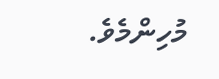މުހިންމެވެ.